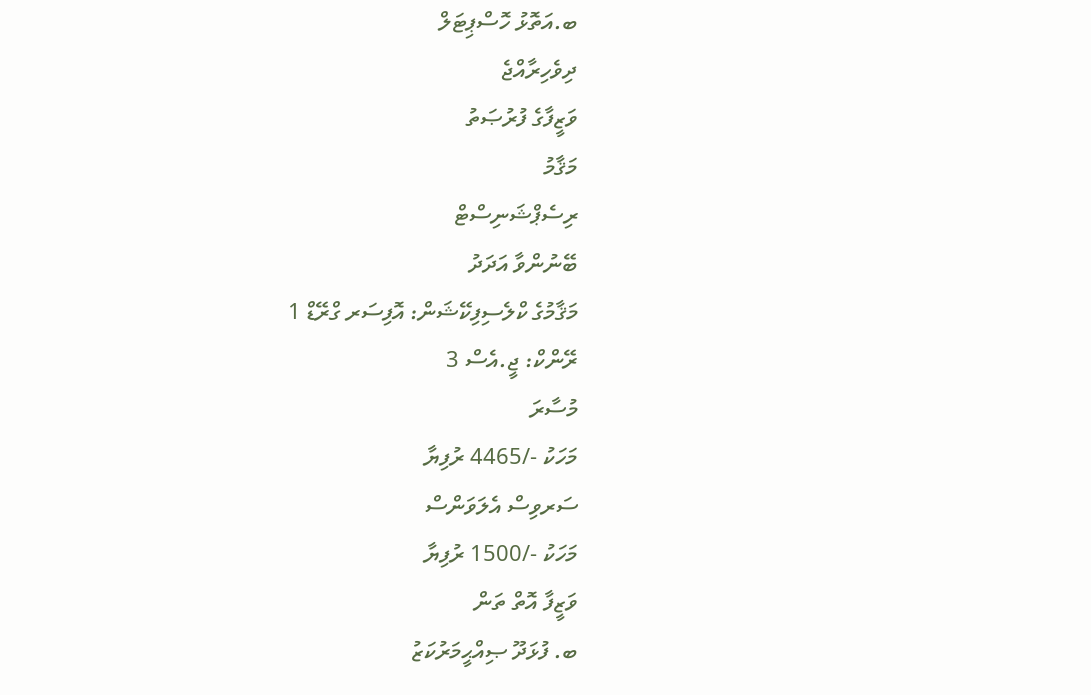ބ.އަތޮޅު ހޮސްޕިޓަލް
ދިވެހިރާއްޖެ
ވަޒީފާގެ ފުރުޞަތު
މަޤާމު
ރިސެޕްޝަނިސްޓް
ބޭނުންވާ އަދަދު
މަޤާމުގެ ކްލެސިފިކޭޝަން: އޮފިސަރ ގްރޭޑް 1
ރޭންކް: ޖީ.އެސް 3
މުސާރަ
މަހަކު -/4465 ރުފިޔާ
ސަރވިސް އެލަވަންސް
މަހަކު -/1500 ރުފިޔާ
ވަޒީފާ އޮތް ތަން
ބ. ފުޅަދޫ ޞިއްޙީމަރުކަޒު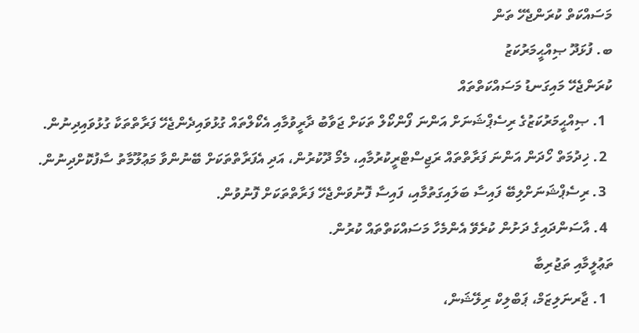މަސައްކަތް ކުރަންޖެހޭ ތަން
ބ. ފުޅަދޫ ޞިއްޙީމަރުކަޒު
ކުރަންޖެހޭ މައިގަނޑު މަސައްކަތްތައް
  1. ޞިއްޙީމަރުކަޒުގެ ރިސެޕްޝަނަށް އަންނަ ފޯންކޯލް ތަކަށް ޖަވާބު ދާރީވުމާއި އެކޯލްތައް ގުޅުވައިދެންޖެހޭ ފަރާތްތަކާ ގުޅުވައިދިނުން.
  2. ޚިދުމަތް ހޯދަން އަންނަ ފަރާތްތައް ރަޖިސްޓްރީކުރުމާއި، މެމޯ ދޫކުރުން، އަދި އެފަރާތްތަކަށް ބޭނުންވާ މަޢުލޫމާތު ސާފުކޮށްދިނުން.
  3. ރިސެޕްޝަނަށްލިބޭ ފައިސާ ބަލައިގަތުމާއި، ފައިސާ ފޮނުވަންޖެހޭ ފަރާތްތަކަށް ފޮނުވުން.
  4. އާސަންދައިގެ ދަށުން ކުރެވޭ އެންމެހާ މަސައްކަތްތައް ކުރުން.
ތަޢުލީމާއި ތަޖުރިބާ
  1. ޖާރނަލިޒަމް، ޕަބްލިކް ރިލޭޝަން،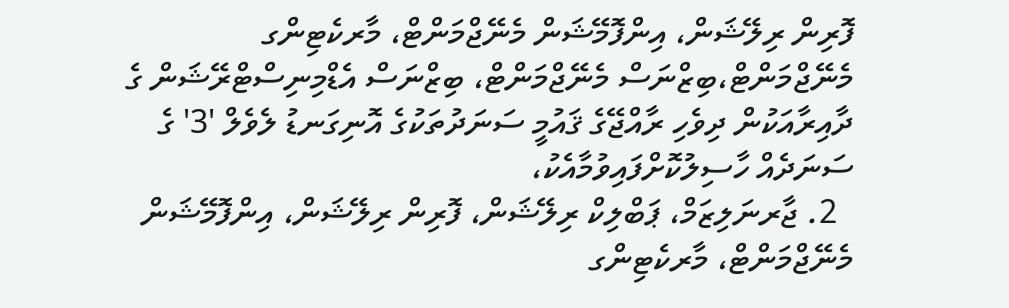ފޮރިން ރިލޭޝަން، އިންފޮމޭޝަން މެނޭޖްމަންޓް، މާރކެޓިންގ މެނޭޖްމަންޓް،ބިޒްނަސް މެނޭޖްމަންޓް، ބިޒްނަސް އެޑްމިނިސްޓްރޭޝަން ގެ ދާއިރާއަކުން ދިވެހި ރާއްޖޭގެ ޤައުމީ ސަނަދުތަކުގެ އޮނިގަނޑު ލެވެލް '3' ގެ ސަނަދެއް ހާސިލުކޮށްފައިވުމާއެކު،
  2. ޖާރނަލިޒަމް، ޕަބްލިކް ރިލޭޝަން، ފޮރިން ރިލޭޝަން، އިންފޮމޭޝަން މެނޭޖްމަންޓް، މާރކެޓިންގ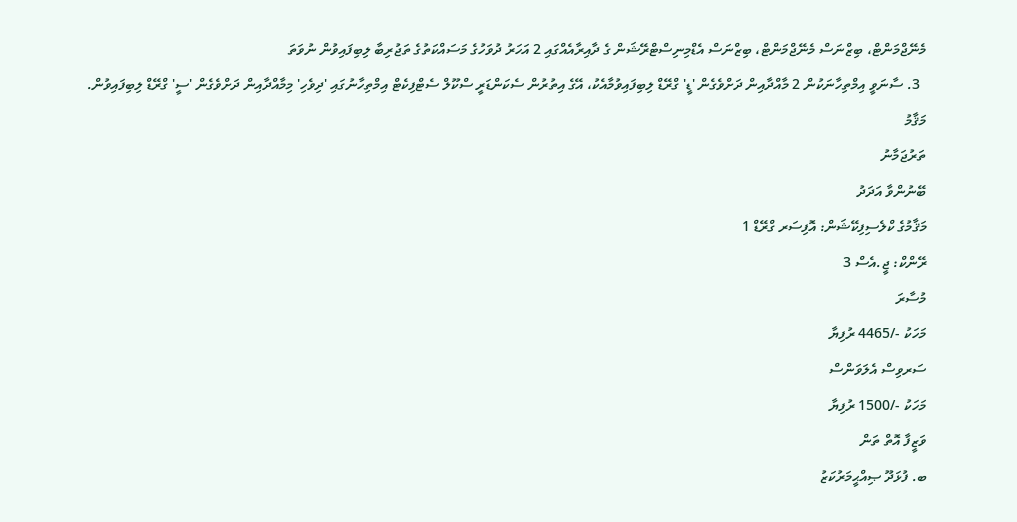މެނޭޖްމަންޓް، ބިޒްނަސް މެނޭޖްމަންޓް، ބިޒްނަސް އެޑްމިނިސްޓްރޭޝަން ގެ ދާއިރާއެއްގައި 2 އަހަރު ދުވަހުގެ މަސައްކަތުގެ ތަޖުރިބާ ލިބިފައިވުން ނުވަތަ
  3. ސާނަވީ އިމްތިހާނަކުން 2 މާއްދާއިން ދަށްވެގެން 'ޑީ' ގްރޭޑް ލިބިފައިވުމާއެކު، އޭގެ އިތުރުން ސެކަންޑަރީ ސްކޫލް ސެޓްފިކެޓް އިމްތިހާނުގައި 'ދިވެހި' މިމާއްދާއިން ދަށްވެގެން 'ސީ' ގްރޭޑް ލިބިފައިވުން.
މަޤާމު
ތަރުޖަމާނު
ބޭނުންވާ އަދަދު
މަޤާމުގެ ކްލެސިފިކޭޝަން: އޮފިސަރ ގްރޭޑް 1
ރޭންކް: ޖީ.އެސް 3
މުސާރަ
މަހަކު -/4465 ރުފިޔާ
ސަރވިސް އެލަވަންސް
މަހަކު -/1500 ރުފިޔާ
ވަޒީފާ އޮތް ތަން
ބ. ފުޅަދޫ ޞިއްޙީމަރުކަޒު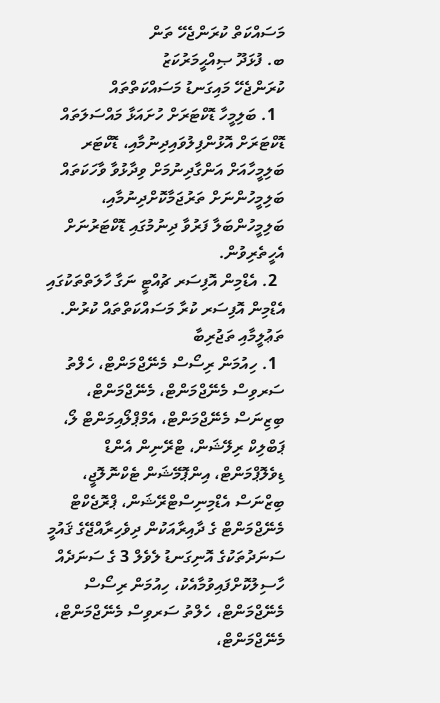މަސައްކަތް ކުރަންޖެހޭ ތަން
ބ. ފުޅަދޫ ޞިއްޙީމަރުކަޒު
ކުރަންޖެހޭ މައިގަނޑު މަސައްކަތްތައް
  1. ބަލިމީހާ ޑޮކްޓަރަށް ހުށައަޅާ މައްސަލަތައް ޑޮކްޓަރަށް އޮޅުންފިލުވައިދިނުމާއި، ޑޮކްޓަރ ބަލިމީހާއަށް އަންގާދިނުމަށް ވިދާޅުވާ ވާހަކަތައް ބަލިމީހުންނަށް ތަރުޖަމާކޮށްދިނުމާއި، ބަލިމީހުންބަލާ ފަރުވާ ދިނުމުގައި ޑޮކްޓަރުނަށް އެހީތެރިވުން.
  2. އެޑްމިން އޮފިސަރ ޗުއްޓީ ނަގާ ހާލަތްތަކުގައި އެޑްމިން އޮފިސަރ ކުރާ މަސައްކަތްތައް ކުރުން.
ތަޢުލީމާއި ތަޖުރިބާ
  1. ހިއުމަން ރިސޯސް މެނޭޖްމަންޓް، ހެލްތު ސަރވިސް މެނޭޖްމަންޓް، މެނޭޖްމަންޓް، ބިޒިނަސް މެނޭޖްމަންޓް، އެމްޕްލޯއިމަންޓް ލޯ، ޕަބްލިކް ރިލޭޝަން، ޓްރޭނިން އެންޑް ޑިވެލޮޕްމަންޓް، އިންޕޮމޭޝަން ޓެކްނޮލޮޖީ، ބިޒްނަސް އެޑްމިނިސްޓްރޭޝަން، ޕްރޮޖެކްޓް މެނޭޖްމަންޓް ގެ ދާއިރާއަކުން ދިވެހިރާއްޖޭގެ ޤައުމީ ސަނަދުތަކުގެ އޮނިގަނޑު ލެވެލް 3 ގެ ސަނަދެއް ހާސިލުކޮށްފައިވުމާއެކު، ހިއުމަން ރިސޯސް މެނޭޖްމަންޓް، ހެލްތު ސަރވިސް މެނޭޖްމަންޓް، މެނޭޖްމަންޓް،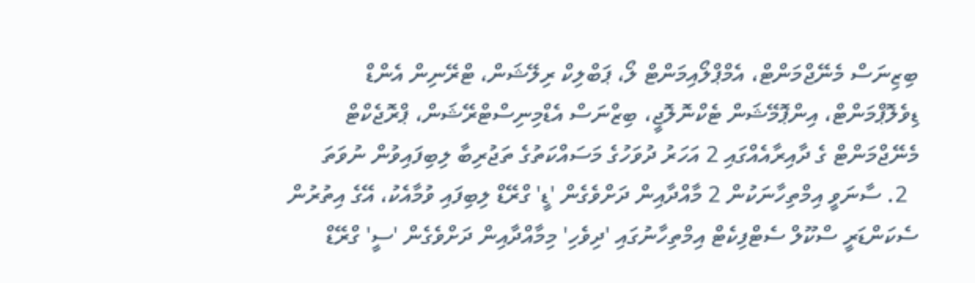ބިޒިނަސް މެނޭޖްމަންޓް، އެމްޕްލޯއިމަންޓް ލޯ، ޕަބްލިކް ރިލޭޝަން، ޓްރޭނިން އެންޑް ޑިވެލޮޕްމަންޓް، އިންޕޮމޭޝަން ޓެކްނޮލޮޖީ، ބިޒްނަސް އެޑްމިނިސްޓްރޭޝަން، ޕްރޮޖެކްޓް މެނޭޖްމަންޓް ގެ ދާއިރާއެއްގައި 2 އަހަރު ދުވަހުގެ މަސައްކަތުގެ ތަޖުރިބާ ލިބިފައިވުން ނުވަތަ
  2. ސާނަވީ އިމްތިހާނަކުން 2 މާއްދާއިން ދަށްވެގެން 'ޑީ' ގްރޭޑް ލިބިފައި ވުމާއެކު، އޭގެ އިތުރުން ސެކަންޑަރީ ސްކޫލް ސެޓްފިކެޓް އިމްތިހާނުގައި 'ދިވެހި' މިމާއްދާއިން ދަށްވެގެން 'ސީ' ގްރޭޑް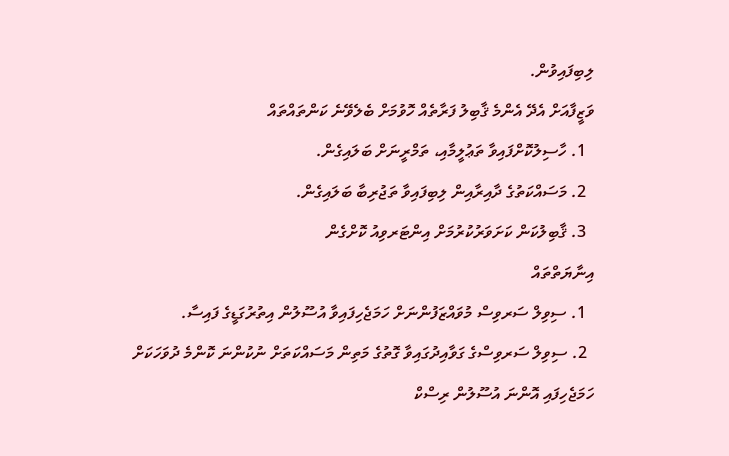ލިބިފައިވުން.
ވަޒީފާއަށް އެދޭ އެންމެ ޤާބިލު ފަރާތެއް ހޮވުމަށް ބެލެވޭނެ ކަންތައްތައް
  1. ހާސިލުކޮށްފައިވާ ތަޢުލީމާއި، ތަމްރީނަށް ބަލައިގެން.
  2. މަސައްކަތުގެ ދާއިރާއިން ލިބިފައިވާ ތަޖުރިބާ ބަލައިގެން.
  3. ޤާބިލުކަން ކަށަވަރުކުރުމަށް އިންޓަރވިއު ކޮށްގެން
އިނާޔަތްތައް
  1. ސިވިލް ސަރވިސް މުވައްޒަފުންނަށް ހަމަޖެހިފައިވާ އުސޫލުން އިތުރުގަޑީގެ ފައިސާ.
  2. ސިވިލް ސަރވިސްގެ ގަވާއިދުގައިވާ ގޮތުގެ މަތިން މަސައްކަތަށް ނުކުންނަ ކޮންމެ ދުވަހަކަށް ހަމަޖެހިފައި އޮންނަ އުސޫލުން ރިސްކް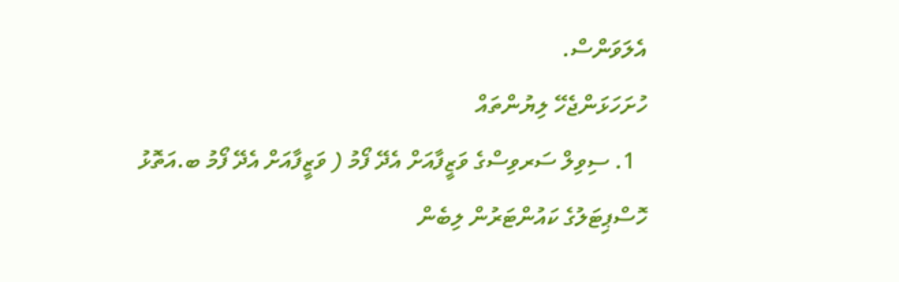އެލަވަންސް.
ހުށަހަޅަންޖެހޭ ލިޔުންތައް
  1. ސިވިލް ސަރވިސްގެ ވަޒީފާއަށް އެދޭ ފޯމު ( ވަޒީފާއަށް އެދޭ ފޯމު ބ.އަތޮޅު ހޮސްޕިޓަލުގެ ކައުންޓަރުން ލިބެން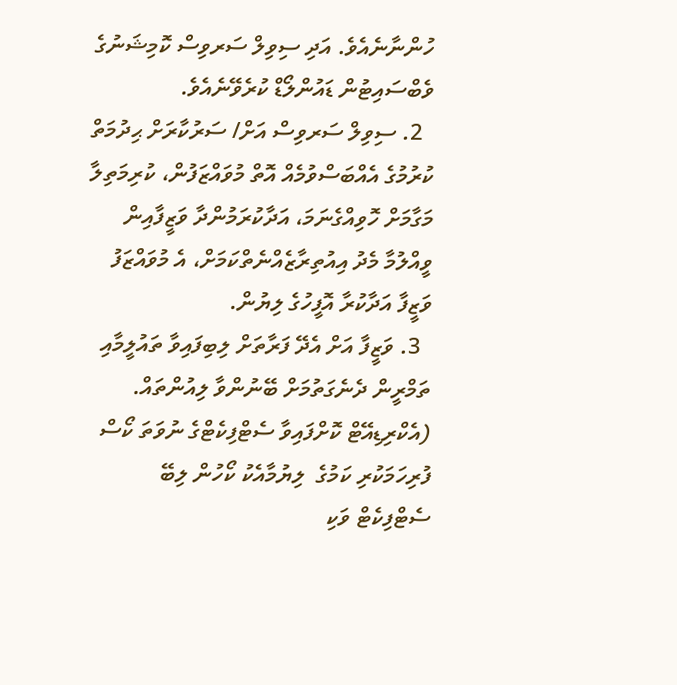ހުންނާނެއެވެ. އަދި ސިވިލް ސަރވިސް ކޮމިޝަނުގެ ވެބްސައިޓުން ޑައުންލޯޑް ކުރެވޭނެއެވެ.
  2. ސިވިލް ސަރވިސް އަށް/ ސަރުކާރަށް ޙިދުމަތް ކުރުމުގެ އެއްބަސްވުމެއް އޮތް މުވައްޒަފުން، ކުރިމަތިލާ މަގާމަށް ހޮވިއްގެނަމަ، އަދާކުރަމުންދާ ވަޒީފާއިން ވީއްލުމާ މެދު އިއުތިރާޒެއްނެތްކަމަށް، އެ މުވައްޒަފު ވަޒީފާ އަދާކުރާ އޮފީހުގެ ލިޔުން.
  3. ވަޒީފާ އަށް އެދޭ ފަރާތަށް ލިބިފައިވާ ތައުލީމާއި ތަމްރީން ދެނެގަތުމަށް ބޭނުންވާ ލިއުންތައް. (އެކްރިޑިއޭޓް ކޮށްފައިވާ ސެޓްފިކެޓްގެ ނުވަތަ ކޯސް ފުރިހަމަކުރި ކަމުގެ  ލިޔުމާއެކު ކޯހުން ލިބޭ ސެޓްފިކެޓް ވަކި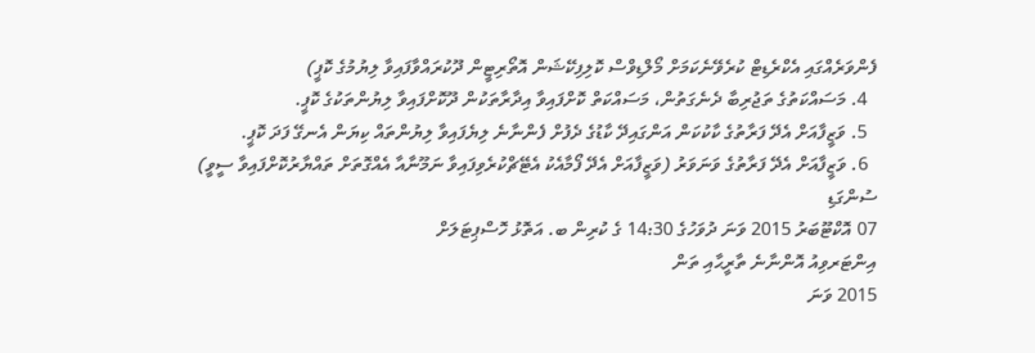ފެންވަރެއްގައި އެކްރެޑިޓް ކުރެވޭނެކަމަށް މޯލްޑިވްސް ކޮލިފިކޭޝަން އޮތޯރިޓީން ދޫކުރައްވާފައިވާ ލިޔުމުގެ ކޮޕީ)
  4. މަސައްކަތުގެ ތަޖުރިބާ ދެނެގަތުން، މަސައްކަތް ކޮށްފައިވާ އިދާރާތަކުން ދޫކޮށްފައިވާ ލިޔުންތަކުގެ ކޮޕީ.
  5. ވަޒީފާއަށް އެދޭ ފަރާތުގެ ކާކުކަން އަންގައިދޭ ކާޑުގެ ދެފުށް ފެންނާނެ ލިޔެފައިވާ ލިޔުންތައް ކިޔަން އެނގޭ ފަދަ ކޮޕީ.
  6. ވަޒީފާއަށް އެދޭ ފަރާތުގެ ވަނަވަރު (ވަޒީފާއަށް އެދޭ ފޯމާއެކު އެޓޭޗްކުރެވިފައިވާ ނަމޫނާއާ އެއްގޮތަށް ތައްޔާރުކޮށްފައިވާ ސީވީ)
ސުންގަޑި
07 އޮކްޓޫބަރު 2015 ވަނަ ދުވަހުގެ 14:30 ގެ ކުރިން ބ. އަތޮޅު ހޮސްޕިޓަލަށް
އިންޓަރވިއު އޮންނާނެ ތާރީޙާއި ތަން
2015 ވަނަ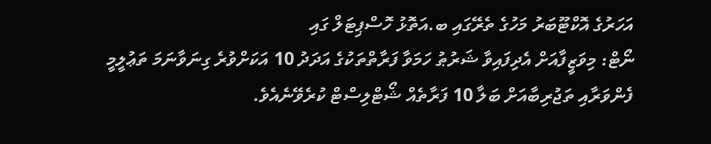އަހަރުގެ އޮކްޓޫބަރު މަހުގެ ތެރޭގައި ބ.އަތޮޅު ހޮސްޕިޓަލް ގައި
ނޯޓް: މިވަޒީފާއަށް އެދިފައިވާ ޝަރުޠު ހަމަވާ ފަރާތްތަކުގެ އަދަދު 10 އަކަށްވުރެ ގިނަވާނަމަ ތަޢުލީމީ ފެންވަރާއި ތަޖުރިބާއަށް ބަލާ 10 ފަރާތެއް ޝޯޓްލިސްޓް ކުރެވޭނެއެވެ.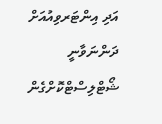އަދި އިންޓަރވިއުއަށް ދަންނަވާނީ ޝޯޓްލިސްޓްކޮށްގެން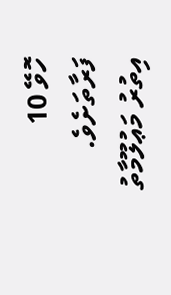ހޮވޭ 10 ފަރާތަށެވެ.
އިތުރު މަޢުލޫމާތު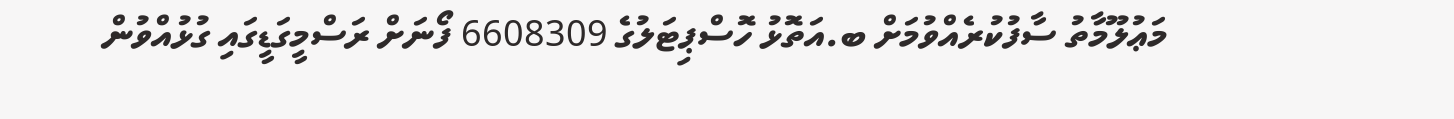މަޢުލޫމާތު ސާފުކުރެއްވުމަށް ބ.އަތޮޅު ހޮސްޕިޓަލުގެ 6608309 ފޯނަށް ރަސްމީގަޑީގައި ގުޅުއްވުން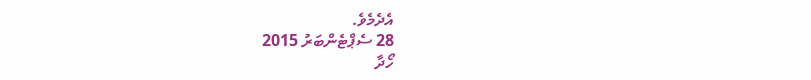އެދެމެވެ.
28 ސެޕްޓެންބަރު 2015
ހޯދާ